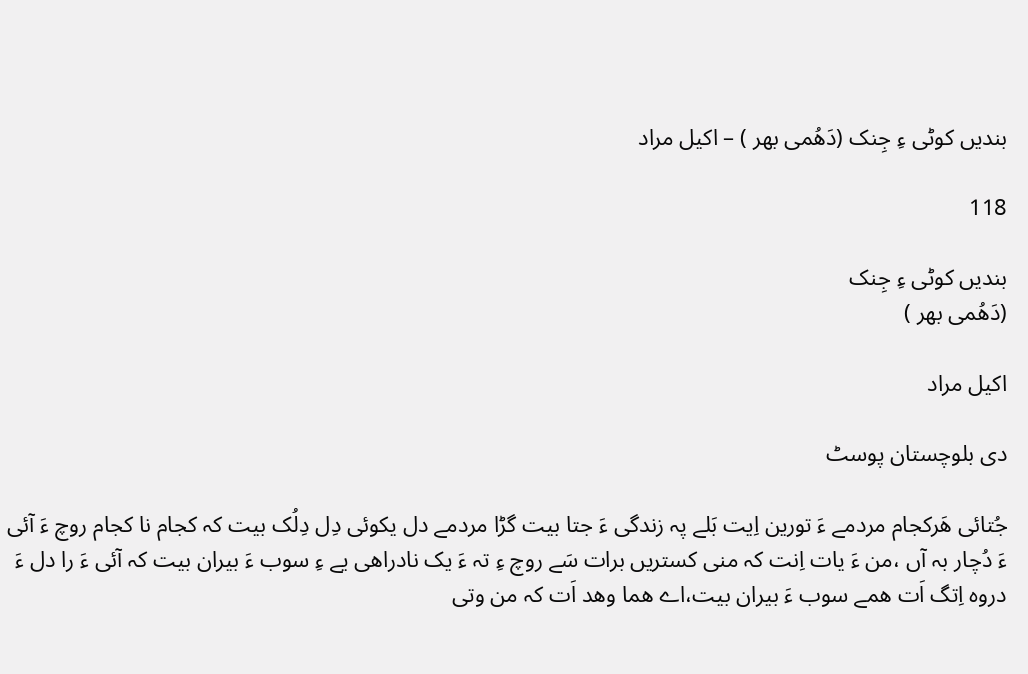بندیں کوٹی ءِ جِنک (دَھُمی بھر ) – اکیل مراد

118

بندیں کوٹی ءِ جِنک
(دَھُمی بھر )

اکیل مراد

دی بلوچستان پوسٹ

جُتائی ھَرکجام مردمے ءَ تورین اِیت بَلے پہ زندگی ءَ جتا بیت گڑا مردمے دل یکوئی دِل دِلُک بیت کہ کجام نا کجام روچ ءَ آئی ءَ دُچار بہ آں ،من ءَ یات اِنت کہ منی کستریں برات سَے روچ ءِ تہ ءَ یک نادراھی یے ءِ سوب ءَ بیران بیت کہ آئی ءَ را دل ءَ دروہ اِتگ اَت ھمے سوب ءَ بیران بیت،اے ھما وھد اَت کہ من وتی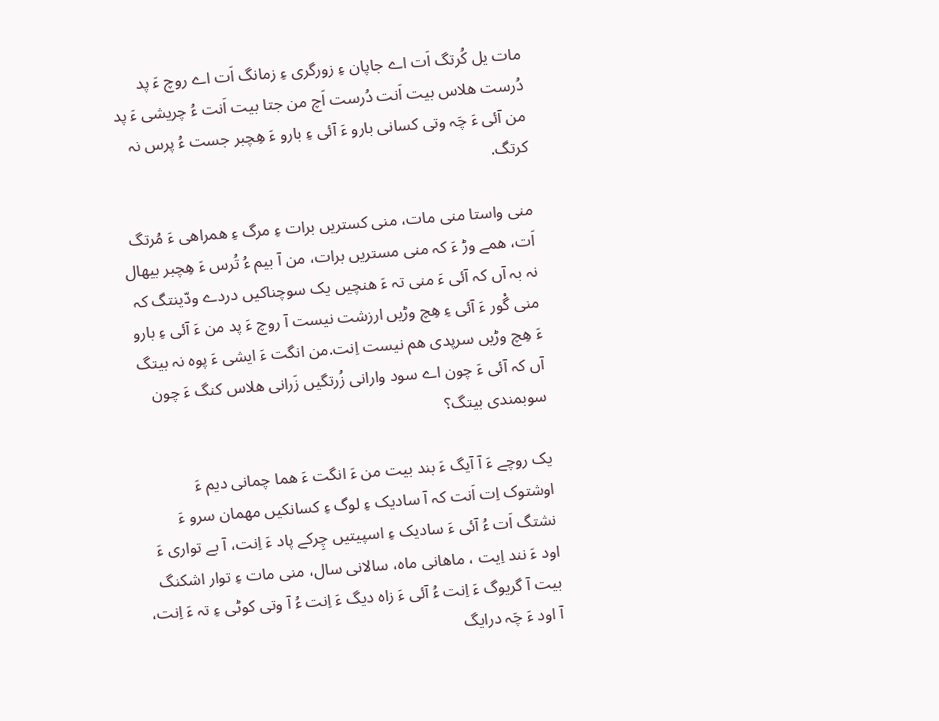مات یل کُرتگ اَت اے جاپان ءِ زورگری ءِ زمانگ اَت اے روچ ءَ پد دُرست ھلاس بیت اَنت دُرست اَچ من جتا بیت اَنت ءُ چریشی ءَ پد من آئی ءَ چَہ وتی کسانی بارو ءَ آئی ءِ بارو ءَ ھِچبر جست ءُ پرس نہ کرتگ.

منی واستا منی مات، منی کستریں برات ءِ مرگ ءِ ھمراھی ءَ مُرتگ اَت، ھمے وڑ ءَ کہ منی مستریں برات، من آ بیم ءُ تُرس ءَ ھِچبر بیھال نہ بہ آں کہ آئی ءَ منی تہ ءَ ھنچیں یک سوچناکیں دردے ودّینتگ کہ منی گْور ءَ آئی ءِ ھِچ وڑیں ارزشت نیست آ روچ ءَ پد من ءَ آئی ءِ بارو ءَ ھِچ وڑیں سرپدی ھم نیست اِنت.من انگت ءَ ایشی ءَ پوہ نہ بیتگ آں کہ آئی ءَ چون اے سود وارانی زُرتگیں زَرانی ھلاس کنگ ءَ چون سوبمندی بیتگ؟

یک روچے ءَ آ آیگ ءَ بند بیت من ءَ انگت ءَ ھما چمانی دیم ءَ اوشتوک اِت اَنت کہ آ سادیک ءِ لوگ ءِ کسانکیں مھمان سرو ءَ نشتگ اَت ءُ آئی ءَ سادیک ءِ اسپیتیں چِرکے پاد ءَ اِنت، آ بے تواری ءَ اود ءَ نند اِیت ، ماھانی ماہ، سالانی سال، منی مات ءِ توار اشکنگ بیت آ گریوگ ءَ اِنت ءُ آئی ءَ زاہ دیگ ءَ اِنت ءُ آ وتی کوٹی ءِ تہ ءَ اِنت، آ اود ءَ چَہ درایگ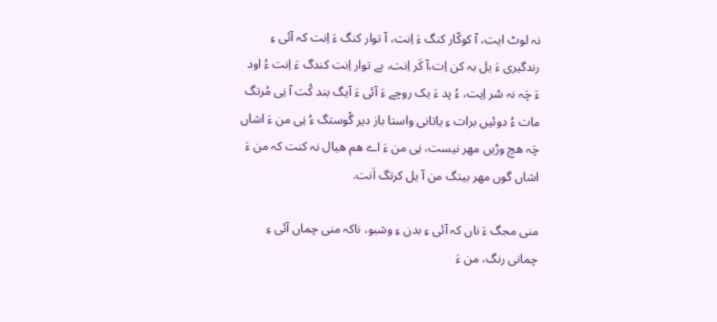نہ لوٹ ایت، آ کوکّار کنگ ءَ اِنت، آ توار کنگ ءَ اِنت کہ آئی ءِ رندگیری ءَ یل بہ کن اِت،آ کَر اِنت، بے توار اِنت کندگ ءَ اِنت ءُ اود ءَ چَہ نہ سُر اِیت، ءُ پد ءَ یک روچے ءَ آئی ءَ آیگ بند کُت آ نِی مُرتگ مات ءُ دوئیں برات ءِ یاتانی واستا باز دیر گْوستگ ءُ نِی من ءَ اشاں چَہ ھچ وڑیں مھر نیست، نِی من ءَ اے ھم ھیال نہ کنت کہ من ءَ اشاں گوں مھر بیتگ من آ یل کرتگ اَنت.

منی مجگ ءَ ناں کہ آئی ءِ بدن ءِ وشبو، ناکہ منی چماں آئی ءِ چمانی رنگ، من ءَ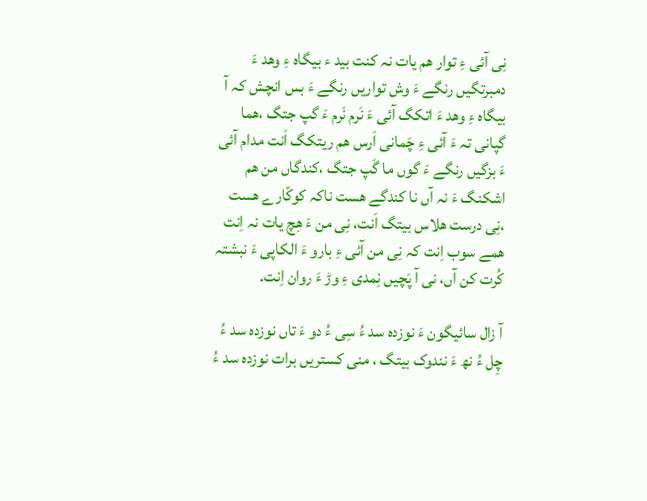نِی آئی ءِ توار ھم یات نہ کنت بید ء بیگاہ ءِ وھد ءَ دمبرتگیں رنگے ءَ وش تواریں رنگے ءَ بس انچش کہ آ بیگاہ ءِ وھد ءَ اتکگ آئی ءَ نَرم نَرم ءَ گپ جتگ ،ھما گپانی تہ ءَ آئی ءِ چَمانی اَرس ھم ریتکگ اَنت مدام آئی ءَ بزگیں رنگے ءَ گوں ما گَپ جتگ ،کندگاں من ھم اشکنگ ءَ نہ آں نا کندگے ھست ناکہ کوکّارے ھست ،نِی درست ھلاس بیتگ اَنت، نِی من ءَ ھِچ یات نہ اِنت ھمے سوب اِنت کہ نِی من آئی ءِ بارو ءَ الکاپی ءَ نبشتہ کُرت کن آں، نی آ پَچیں نِمدی ءِ وڑ ءَ روان اِنت.

آ زال سائیگون ءَ نوزدہ سد ءُ سِی ءُ دو ءَ تاں نوزدہ سد ءُ چِل ءُ نھ ءَ نندوک بیتگ ، منی کستریں برات نوزدہ سد ءُ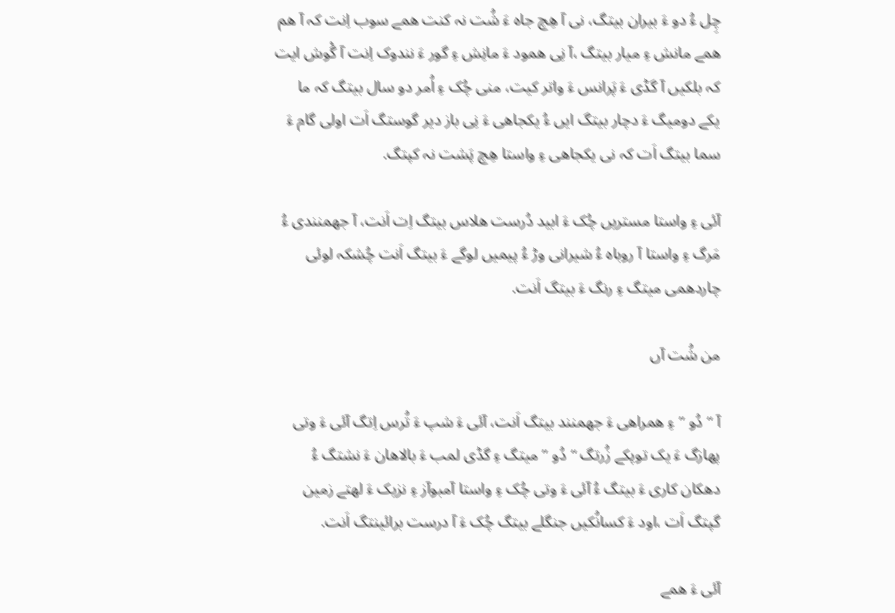چِل ءُ دو ءَ بیران بیتگ، نی آ ھِچ جاہ ءَ شُت نہ کنت ھمے سوب اِنت کہ آ ھم ھمے مانش ءِ میار بیتگ ،آ نِی ھمود ءَ مانِش ءِ گور ءَ نندوک اِنت آ گْوش ایت کہ بلکیں آ گڈی ءَ پَرانس ءَ واتر کیت، منی چُک ءِ اُمر دو سال بیتگ کہ ما یکے دومیگ ءَ دچار بیتگ ایں ءُ یکجاھی ءَ نِی باز دیر گوستگ اَت اولی گام ءَ سما بیتگ اَت کہ نی یکجاھی ءِ واستا ھِچ پَشت نہ کپتگ.

آئی ءِ واستا مستریں چُک ءَ ابید دُرست ھلاس بیتگ اِت اَنت، آ جھمنندی ءُ مَرگ ءِ واستا آ روباہ ءُ شیرانی وڑ ءُ پیمیں لوگے ءَ بیتگ اَنت چُشکہ لوئی چاردھمی میتگ ءِ رنگ ءَ بیتگ اَنت.

من شُت آں

آ “دُو ” ءِ ھمراھی ءَ جھمنند بیتگ اَنت، آئی ءَ شپ ءَ تُرس اِتگ آئی ءَ وتی پھازگ ءَ یک توپکے زُرتگ “دُو ” میتگ ءِ گڈی لمب ءَ بالاھان ءَ نشتگ ءُ دھکان کاری ءَ بیتگ ءُ آئی ءَ وتی چُک ءِ واستا آمبوآز ءِ نزیک ءَ لھتے زمین گپتگ اَت ،اود ءَ کسانُکیں جنگلے بیتگ چُک ءَ آ درست برائینتگ اَنت.

آئی ءَ ھمے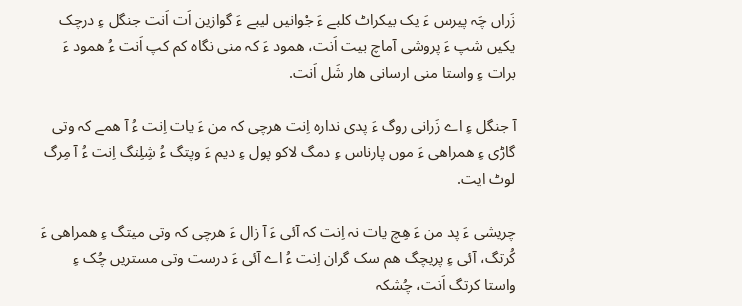زَراں چَہ پیرس ءَ یک بیکراٹ کلبے ءَ جْوانیں لیبے ءَ گوازین اَت اَنت جنگل ءِ درچک یکیں شپ ءَ پروشی آماچ بیت اَنت، ھمود ءَ کہ منی نگاہ کم کپ اَنت ءُ ھمود ءَ برات ءِ واستا منی ارسانی ھار شَل اَنت.

آ جنگل ءِ اے زَرانی روگ ءَ پدی ندارہ اِنت ھرچی کہ من ءَ یات اِنت ءُ آ ھمے کہ وتی گاڑی ءِ ھمراھی ءَ موں پارناس ءِ دمگ لاکو پول ءِ دیم ءَ وپتگ ءُ شِلِنگ اِنت ءُ آ مِرگ لوٹ ایت.

چریشی ءَ پد من ءَ ھِچ یات نہ اِنت کہ آئی ءَ آ زال ءَ ھرچی کہ وتی میتگ ءِ ھمراھی ءَ کُرتگ، آئی ءِ پریچگ ھم سک گران اِنت ءُ اے آئی ءَ درست وتی مستریں چُک ءِ واستا کرتگ اَنت، چُشکہ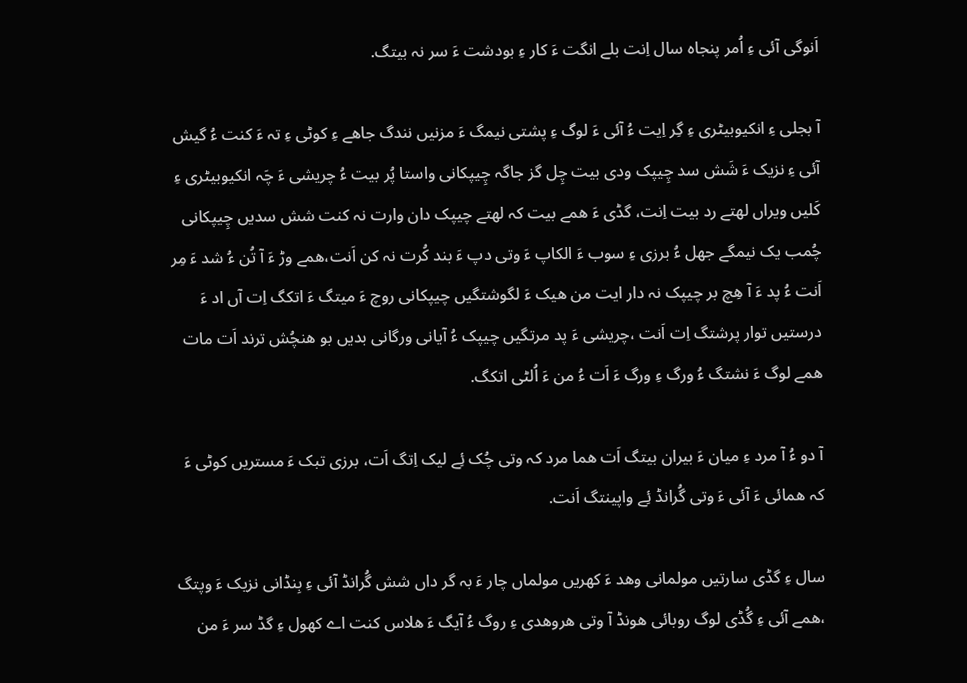اَنوگی آئی ءِ اُمر پنجاہ سال اِنت بلے انگت ءَ کار ءِ بودشت ءَ سر نہ بیتگ.

آ بجلی ءِ انکیوبیٹری ءِ گِر اِیت ءُ آئی ءَ لوگ ءِ پشتی نیمگ ءَ مزنیں نندگ جاھے ءِ کوٹی ءِ تہ ءَ کنت ءُ گیش آئی ءِ نزیک ءَ شَش سد چِیپک ودی بیت چِل گز جاگہ چِیپکانی واستا پُر بیت ءُ چریشی ءَ چَہ انکیوبیٹری ءِ کَلیں ویراں لھتے رد بیت اِنت، گڈی ءَ ھمے بیت کہ لھتے چیپک دان وارت نہ کنت شش سدیں چِیپکانی چُمب یک نیمگے جھل ءُ برزی ءِ سوب ءَ الکاپ ءَ وتی دپ ءَ بند کُرت نہ کن اَنت،ھمے وڑ ءَ آ تُن ءُ شد ءَ مِر اَنت ءُ پد ءَ آ ھِچ بر چیپک نہ دار ایت من ھیک ءَ لگوشتگیں چیپکانی روچ ءَ میتگ ءَ اتکگ اِت آں اد ءَ درستیں توار پرشتگ اِت اَنت ،چریشی ءَ پد مرتگیں چیپک ءُ آیانی ورگانی بدیں بو ھنچُش ترند اَت مات ھمے لوگ ءَ نشتگ ءُ ورگ ءِ ورگ ءَ اَت ءُ من ءَ اُلٹی اتکگ.

آ دو ءُ آ مرد ءِ میان ءَ بیران بیتگ اَت ھما مرد کہ وتی چُک ئِے لیک اِتگ اَت، برزی تبک ءَ مستریں کوٹی ءَ کہ ھمائی ءَ آئی ءَ وتی گُرانڈ ئِے واپینتگ اَنت.

سال ءِ گڈی سارتیں مولمانی وھد ءَ کھریں مولماں چار ءَ بہ گر داں شش گُرانڈ آئی ءِ بِنڈانی نزیک ءَ وپتگ ،ھمے آئی ءِ گُڈی لوگ روبائی ھونڈ آ وتی ھروھدی ءِ روگ ءُ آیگ ءَ ھلاس کنت اے کھول ءِ گڈ سر ءَ من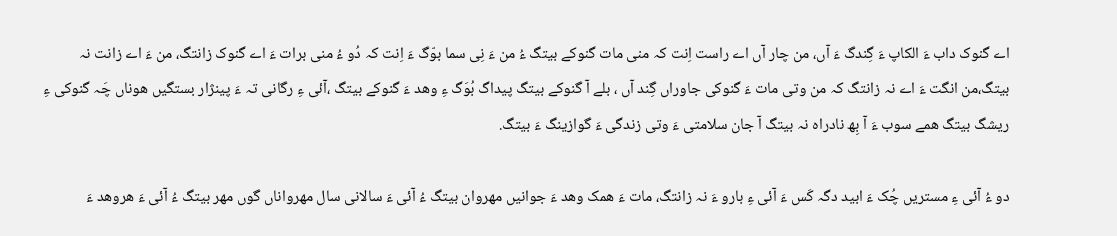اے گنوک داب ءَ الکاپ ءَ گِندگ ءَ آں، من چار آں اے راست اِنت کہ منی مات گنوکے بیتگ ءُ من ءَ نِی سما بوّگ ءَ اِنت کہ دُو ءُ منی برات ءَ اے گنوک زانتگ، من ءَ اے زانت نہ بیتگ،من انگت ءَ اے نہ زانتگ کہ من وتی مات ءَ گنوکی جاوراں گِند آں ، بلے آ گنوکے بیتگ پیداگ بُوَگ ءِ وھد ءَ گنوکے بیتگ ،آئی ءِ رگانی تہ ءَ پینژار بستگیں ھوناں چَہ گنوکی ءِ ریشگ بیتگ ھمے سوب ءَ آ بِھ نادراہ نہ بیتگ آ جان سلامتی ءَ وتی زندگی ءَ گوازینگ ءَ بیتگ.

دو ءُ آئی ءِ مستریں چُک ءَ ابید دگہ کَس ءَ آئی ءِ بارو ءَ نہ زانتگ، مات ءَ ھمک وھد ءَ جوانیں مھروان بیتگ ءُ آئی ءَ سالانی سال مھرواناں گوں مھر بیتگ ءُ آئی ءَ ھروھد ءَ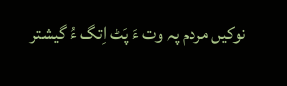نوکیں مردم پہ وت ءَ پَٹ اِتگ ءُ گیشتر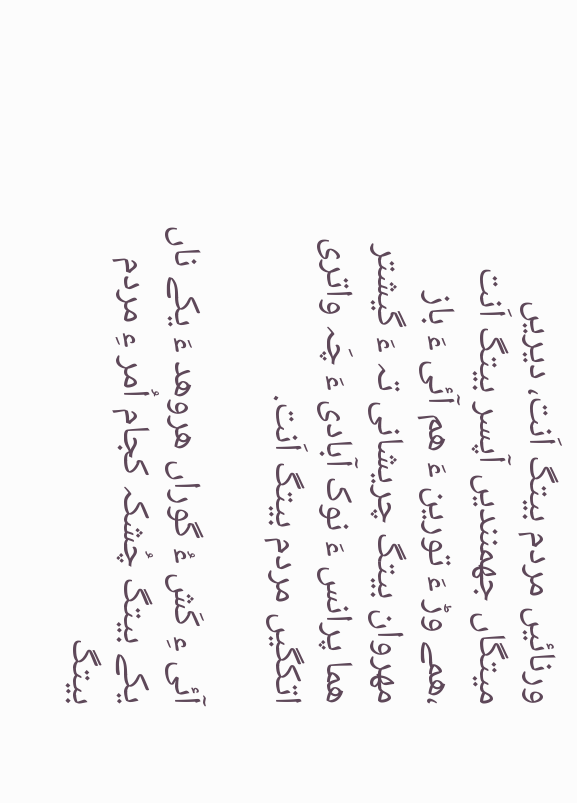ورنائیں مردم بیتگ اَنت، دیریں میتگاں جھمنندیں آپسر بیتگ اَنت ،ھمے وڑ ءَ تورین ءَ ھم آئی ءَ باز مھروان بیتگ چریشانی تہ ءَ گیشتر ھما پرانس ءَ نوک آبادی ءَ چَہ واتری اتکگیں مردم بیتگ اَنت.

آئی ءِ کَش ءُ گوراں ھروھد ءَ یکے ناں یکے بیتگ چُشکہ کجام اُمر ءِ مردم بیتگ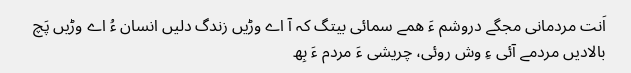اَنت مردمانی مجگے دروشم ءَ ھمے سمائی بیتگ کہ آ اے وڑیں زندگ دلیں انسان ءُ اے وڑیں پَچ بالادیں مردمے آئی ءِ وش روئی، چریشی ءَ مردم ءَ بِھ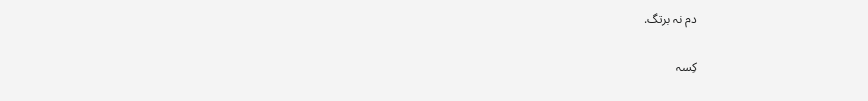دم نہ برتگ.

کِسہ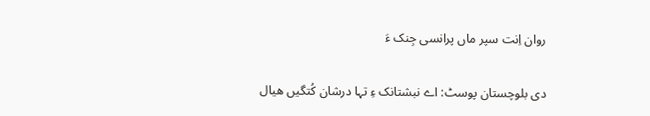روان اِنت سپر ماں پرانسی جِنک ءَ


دی بلوچستان پوسٹ: اے نبشتانک ءِ تہا درشان کُتگیں ھیال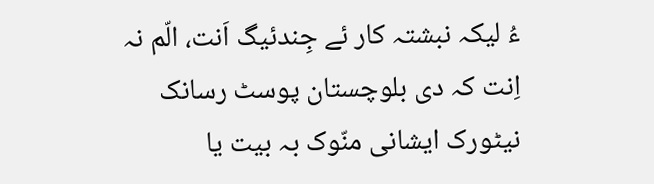ءُ لیکہ نبشتہ کار ئے جِندئیگ اَنت، الّم نہ اِنت کہ دی بلوچستان پوسٹ رسانک نیٹورک ایشانی منّوک بہ بیت یا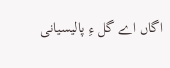اگاں اے گل ءِ پالیسیانی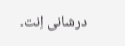درشانی اِنت۔